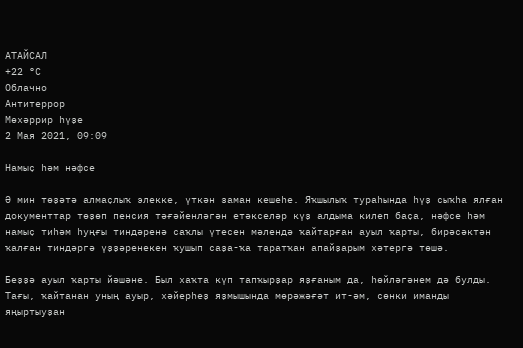АТАЙСАЛ
+22 °С
Облачно
Антитеррор
Мөхәррир һүҙе
2 Мая 2021, 09:09

Намыҫ һәм нәфсе

Ә мин төҙәтә алмаҫлыҡ элекке, үткән заман кешеһе. Яҡшылыҡ тураһында һүҙ сыҡһа ялған документтар төҙөп пенсия тәғәйенләгән етәкселәр күҙ алдыма килеп баҫа, нәфсе һәм намыҫ тиһәм һуңғы тиндәренә саҡлы үтесен мәлендә ҡайтарған ауыл ҡарты, бирәсәктән ҡалған тиндәргә үҙҙәренекен ҡушып саҙа-ҡа таратҡан апайҙарым хәтергә төшә.

Беҙҙә ауыл ҡарты йәшәне. Был хаҡта күп тапҡырҙар яҙғаным да, һөйләгәнем дә булды. Тағы, ҡайтанан уның ауыр, хәйерһеҙ яҙмышында мөрәжәғәт ит-әм, сөнки иманды яңыртыуҙан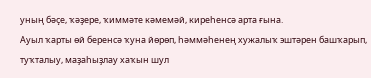уның бәҫе, ҡәҙере, ҡиммәте кәмемәй, киреһенсә арта ғына.
Ауыл ҡарты өй беренсә ҡуна йөрөп, һәммәһенең хужалыҡ эштәрен башҡарып, туҡталыу, маҙаһыҙлау хаҡын шул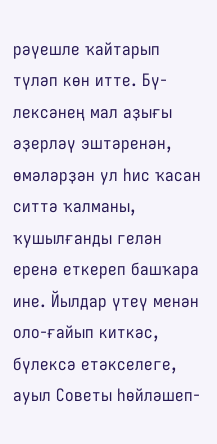рәүешле ҡайтарып түләп көн итте. Бү-лексәнең мал аҙығы әҙерләү эштәренән, өмәләрҙән ул һис ҡасан ситтә ҡалманы, ҡушылғанды гелән еренә еткереп башҡара ине. Йылдар үтеү менән оло-ғайып киткәс, бүлексә етәкселеге, ауыл Советы һөйләшеп-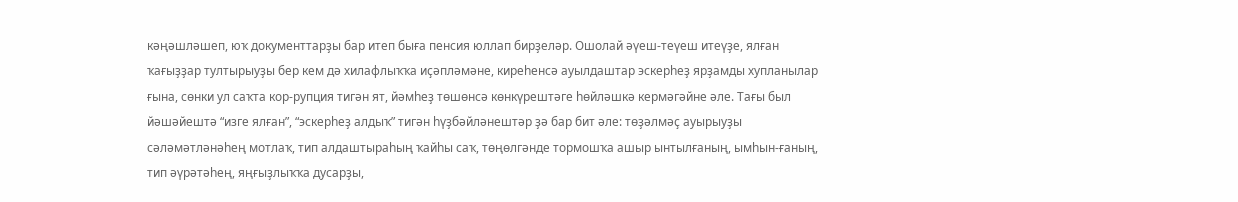кәңәшләшеп, юҡ документтарҙы бар итеп быға пенсия юллап бирҙеләр. Ошолай әүеш-теүеш итеүҙе, ялған ҡағыҙҙар тултырыуҙы бер кем дә хилафлыҡҡа иҫәпләмәне, киреһенсә ауылдаштар эскерһеҙ ярҙамды хупланылар ғына, сөнки ул саҡта кор-рупция тигән ят, йәмһеҙ төшөнсә көнкүрештәге һөйләшкә кермәгәйне әле. Тағы был йәшәйештә “изге ялған”, “эскерһеҙ алдыҡ” тигән һүҙбәйләнештәр ҙә бар бит әле: төҙәлмәҫ ауырыуҙы сәләмәтләнәһең мотлаҡ, тип алдаштыраһың ҡайһы саҡ, төңөлгәнде тормошҡа ашыр ынтылғаның, ымһын-ғаның, тип әүрәтәһең, яңғыҙлыҡҡа дусарҙы,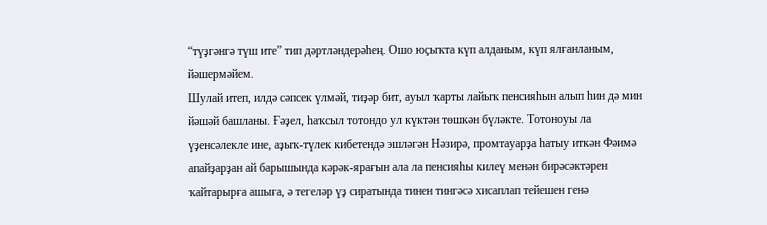“түҙгәнгә түш ите” тип дәртләндерәһең. Ошо юҫыҡта күп алданым, күп ялғанланым, йәшермәйем.
Шулай итеп, илдә сәпсек үлмәй, тиҙәр бит, ауыл ҡарты лайыҡ пенсияһын алып һин дә мин йәшәй башланы. Ғәҙел, һаҡсыл тотондо ул күктән төшкән бүләкте. Тотоноуы ла үҙенсәлекле ине, аҙыҡ-түлек кибетендә эшләгән Нәзирә, промтауарҙа һатыу иткән Фәимә апайҙарҙан ай барышында кәрәк-ярағын ала ла пенсияһы килеү менән бирәсәктәрен ҡайтарырға ашыға, ә тегеләр үҙ сиратында тинен тингәсә хисаплап тейешен генә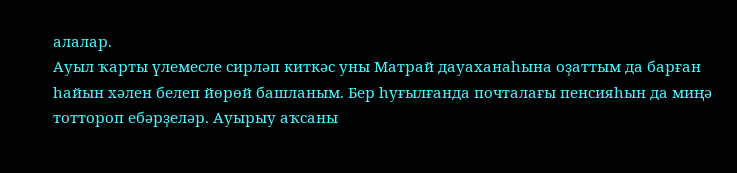алалар.
Ауыл ҡарты үлемесле сирләп киткәс уны Матрай дауаханаһына оҙаттым да барған һайын хәлен белеп йөрөй башланым. Бер һуғылғанда почталағы пенсияһын да миңә тоттороп ебәрҙеләр. Ауырыу аҡсаны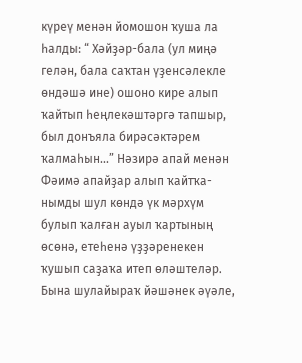күреү менән йомошон ҡуша ла һалды: “ Хәйҙәр-бала (ул миңә гелән, бала саҡтан үҙенсәлекле өндәшә ине) ошоно кире алып ҡайтып һеңлекәштәргә тапшыр, был донъяла бирәсәктәрем ҡалмаһын...” Нәзирә апай менән Фәимә апайҙар алып ҡайтҡа-нымды шул көндә үк мәрхүм булып ҡалған ауыл ҡартының өсөнә, етеһенә үҙҙәренекен ҡушып саҙаҡа итеп өләштеләр.
Бына шулайыраҡ йәшәнек әүәле,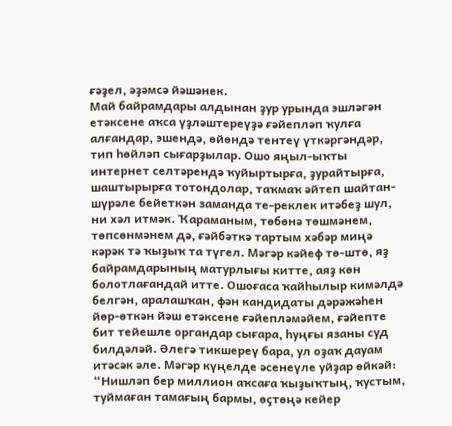ғәҙел, әҙәмсә йәшәнек.
Май байрамдары алдынан ҙур урында эшләгән етәксене аҡса үҙләштереүҙә ғәйепләп ҡулға алғандар, эшендә, өйөндә тентеү үткәргәндәр, тип һөйләп сығарҙылар. Ошо яңыл-ыҡты интернет селтәрендә ҡуйыртырға, ҙурайтырға, шаштырырға тотондолар, таҡмаҡ әйтеп шайтан-шүрәле бейеткән заманда те-реклек итәбеҙ шул, ни хәл итмәк. Ҡараманым, төбөнә төшмәнем, төпсөнмәнем дә, ғәйбәткә тартым хәбәр миңә кәрәк тә ҡыҙыҡ та түгел. Мәгәр кәйеф тө-штө, яҙ байрамдарының матурлығы китте, аяҙ көн болотлағандай итте. Ошоғаса ҡайһылыр кимәлдә белгән, аралашҡан, фән кандидаты дәрәжәһен йөр-өткән йәш етәксене ғәйепләмәйем, ғәйепте бит тейешле органдар сығара, һуңғы язаны суд билдәләй. Әлегә тикшереү бара, ул оҙаҡ дауам итәсәк әле. Мәгәр күңелде әсенеүле уйҙар өйкәй: “Нишләп бер миллион аҡсаға ҡыҙыҡтың, ҡустым, туймаған тамағың бармы, өҫтөңә кейер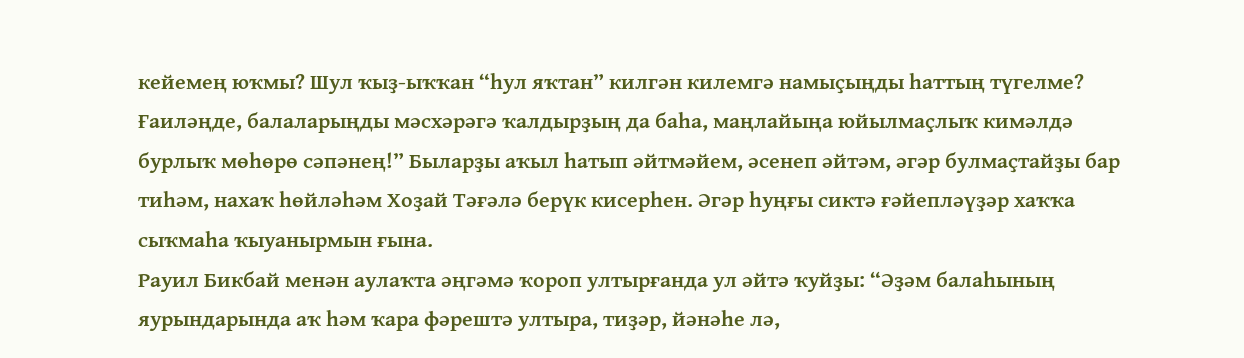кейемең юҡмы? Шул ҡыҙ-ыҡҡан “һул яҡтан” килгән килемгә намыҫыңды һаттың түгелме? Ғаиләңде, балаларыңды мәсхәрәгә ҡалдырҙың да баһа, маңлайыңа юйылмаҫлыҡ кимәлдә бурлыҡ мөһөрө сәпәнең!” Быларҙы аҡыл һатып әйтмәйем, әсенеп әйтәм, әгәр булмаҫтайҙы бар тиһәм, нахаҡ һөйләһәм Хоҙай Тәғәлә берүк кисерһен. Әгәр һуңғы сиктә ғәйепләүҙәр хаҡҡа сыҡмаһа ҡыуанырмын ғына.
Рауил Бикбай менән аулаҡта әңгәмә ҡороп ултырғанда ул әйтә ҡуйҙы: “Әҙәм балаһының яурындарында аҡ һәм ҡара фәрештә ултыра, тиҙәр, йәнәһе лә,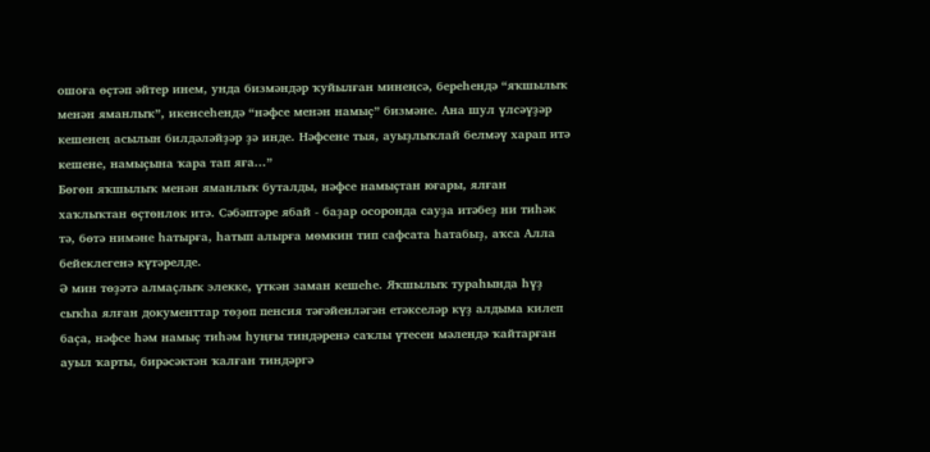ошоға өҫтәп әйтер инем, унда бизмәндәр ҡуйылған минеңсә, береһендә “яҡшылыҡ менән яманлыҡ”, икенсеһендә “нәфсе менән намыҫ” бизмәне. Ана шул үлсәүҙәр кешенең асылын билдәләйҙәр ҙә инде. Нәфсене тыя, ауыҙлыҡлай белмәү харап итә кешене, намыҫына ҡара тап яға...”
Бөгөн яҡшылыҡ менән яманлыҡ буталды, нәфсе намыҫтан юғары, ялған хаҡлыҡтан өҫтөнлөк итә. Сәбәптәре ябай - баҙар осоронда сауҙа итәбеҙ ни тиһәк тә, бөтә нимәне һатырға, һатып алырға мөмкин тип сафсата һатабыҙ, аҡса Алла бейеклегенә күтәрелде.
Ә мин төҙәтә алмаҫлыҡ элекке, үткән заман кешеһе. Яҡшылыҡ тураһында һүҙ сыҡһа ялған документтар төҙөп пенсия тәғәйенләгән етәкселәр күҙ алдыма килеп баҫа, нәфсе һәм намыҫ тиһәм һуңғы тиндәренә саҡлы үтесен мәлендә ҡайтарған ауыл ҡарты, бирәсәктән ҡалған тиндәргә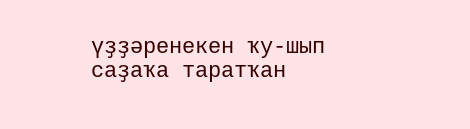үҙҙәренекен ҡу-шып саҙаҡа таратҡан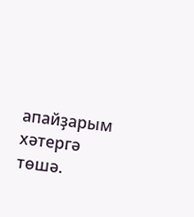апайҙарым хәтергә төшә.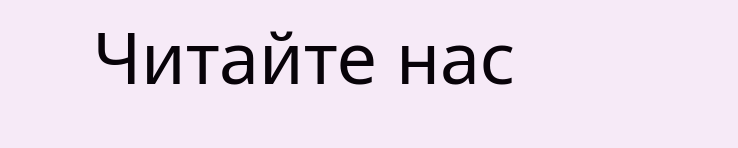Читайте нас